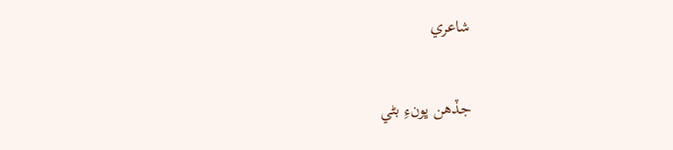شاعري

جڏهن ڀونءِ بڻي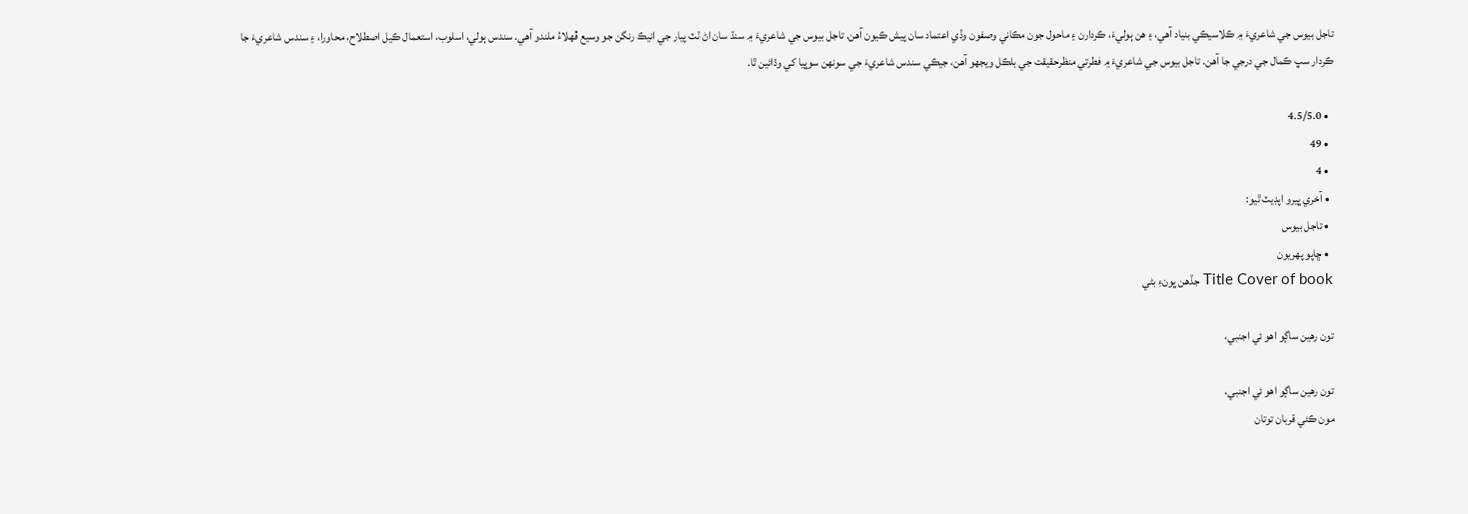تاجل بيوس جي شاعريءَ ۾ ڪلاسيڪي بنياد آهي، ۽ هن ٻوليءَ، ڪردارن ۽ ماحول جون مڪاني وصفون وڏي اعتماد سان پيش ڪيون آهن. تاجل بيوس جي شاعريءَ ۾ سنڌ سان اڻ ٽٽ پيار جي انيڪ رنگن جو وسيع ڦھلاءُ ملندو آهي. سندس ٻولي، اسلوب، استعمال ڪيل اصطلاح، محاورا، ۽ سندس شاعريءَ جا ڪردار سڀ ڪمال جي درجي جا آهن. تاجل بيوس جي شاعريءَ ۾ فطرتي منظرحقيقت جي بلڪل ويجهو آهن، جيڪي سندس شاعريءَ جي سونھن سوڀيا کي وڌائين ٿا.

  • 4.5/5.0
  • 49
  • 4
  • آخري ڀيرو اپڊيٽ ٿيو:
  • تاجل بيوس
  • ڇاپو پھريون
Title Cover of book جڏهن ڀونءِ بڻي

تون رهين ساڳو اهو ئي اجنبي،

تون رهين ساڳو اهو ئي اجنبي،
مون ڪئي قربان توتان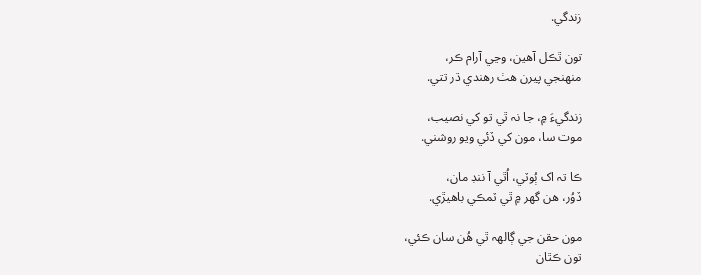زندگي.

تون ٿڪل آهين، وڃي آرام ڪر،
منھنجي پيرن هٺ رهندي ڌر تتي.

زندگيءَ ۾، جا نہ ٿي تو کي نصيب،
موت سا، مون کي ڏئي ويو روشني.

ڪا تہ اک ٻُوٽي، اُٿي آ ننڊ مان،
ڏوُر، هن گهر ۾ ٿي ٽمڪي باهيڙي.

مون حقن جي ڳالھہ ٿي هُن سان ڪئي،
تون ڪٿان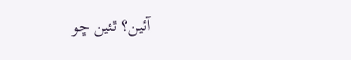آئين؟ ٿئين ڇو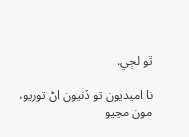ٿو لڄي.

نا اميديون تو ڏنيون اڻ توريو،
مون مڃيو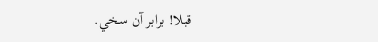قبلا! برابر آن سخي.